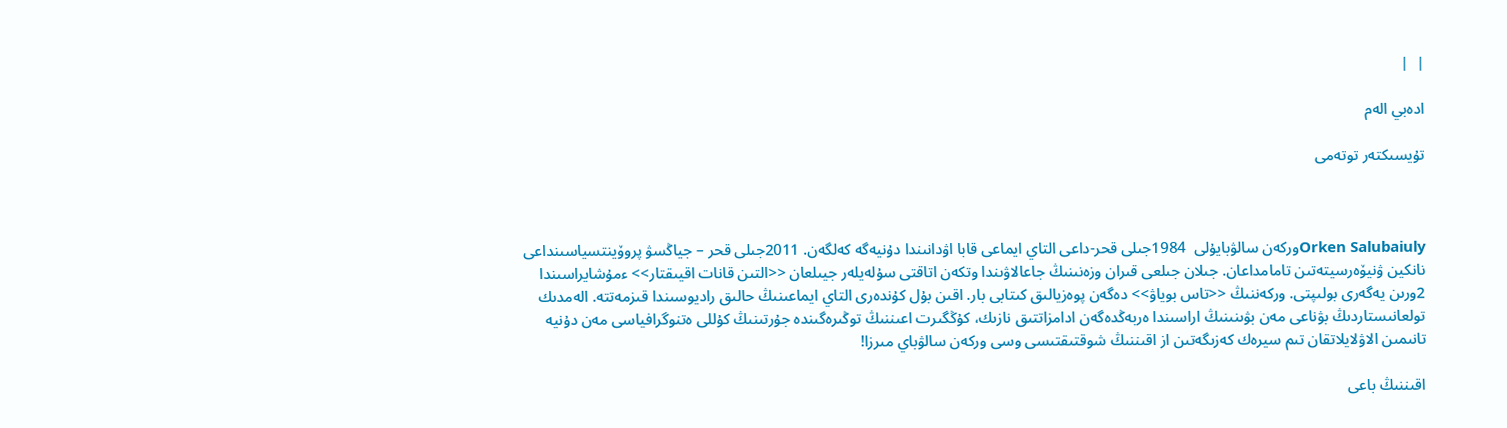|  |

ادەبي الەم

تۇيسىكتەر توتەمى



Orken Salubaiulyوركەن سالۋبايۇلى  1984جىلى قحر-داعى التاي ايماعى قابا اۋدانىندا دۇنيەگە كەلگەن. 2011جىلى قحر – جياڭسۋ پروۆينتسياسىنداعى نانكين ۋنيۆەرسيتەتىن تامامداعان. جىلان جىلعى قىران وزەنىنىڭ جاعالاۋىندا وتكەن اتاقتى سۇلەيلەر جيىلعان <<التىن قانات اقيىقتار>> ءمۇشايراسىندا 2ورىن يەگەرى بولىپتى. وركەننىڭ <<تاس بوياۋ>> دەگەن پوەزيالىق كىتابى بار. اقىن بۇل كۇندەرى التاي ايماعىنىڭ حالىق راديوسىندا قىزمەتتە. الەمدىك تولعانىستاردىڭ بۋناعى مەن بۋىنىنىڭ اراسىندا ەربەڭدەگەن ادامزاتتىق نازىك، كۇڭگىرت اعىننىڭ توڭىرەگىندە جۇرتىنىڭ كۇللى ەتنوگرافياسى مەن دۇنيە تانىمىن الاۋلايلاتقان تىم سيرەك كەزىگەتىن از اقىننىڭ شوقتىقتىسى وسى وركەن سالۋباي مىرزا!

اقىننىڭ باعى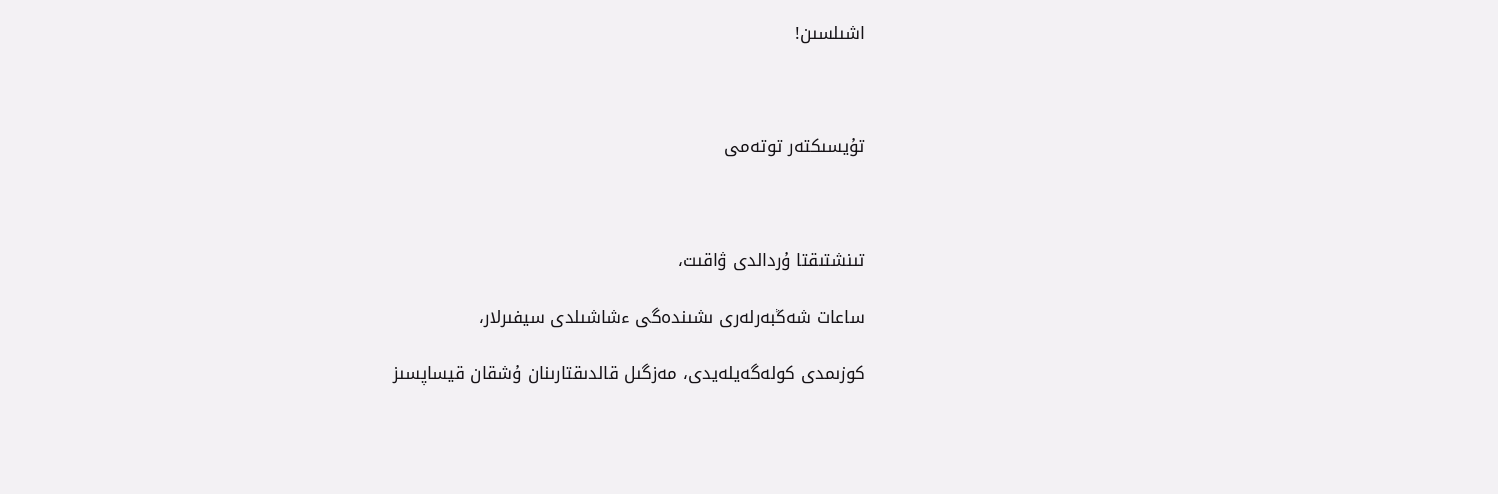اشىلسىن!



تۇيسىكتەر توتەمى



تىنشتىقتا ۇردالدى ۋاقىت،

ساعات شەڭبەرلەرى ىشىندەگى ءشاشىلدى سيفىرلار،

كوزىمدى كولەگەيلەيدى، مەزگىل قالدىقتارىنان ۇشقان قيساپسىز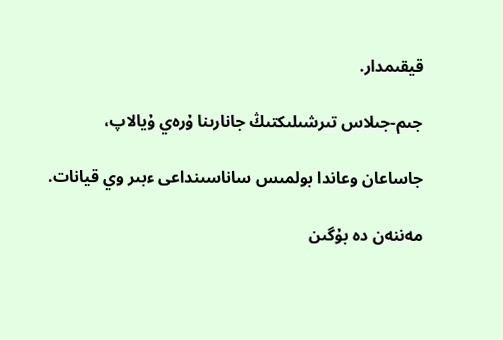قيقىمدار.

جىم-جىلاس تىرشىلىكتىڭ جانارىنا ۇرەي ۇيالاپ،

جاساعان وعاندا بولمىس ساناسىنداعى ءبىر وي قيانات.

مەننەن دە بۇگىن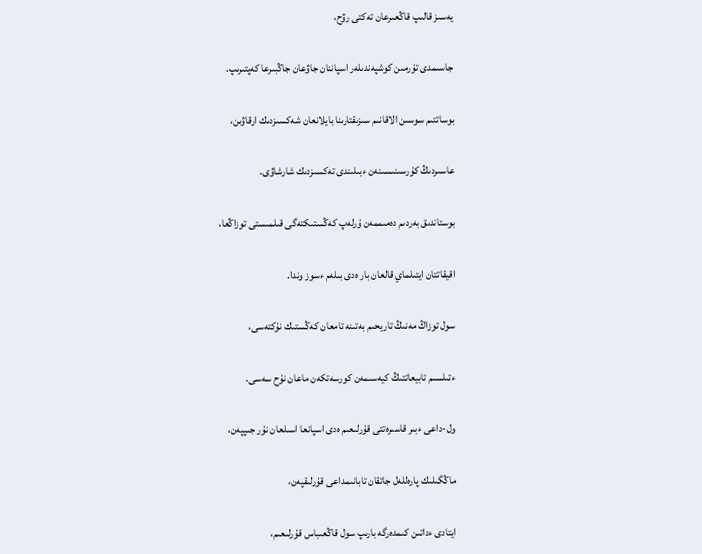يەسىز قالىپ قاڭعىرعان تەكتى رۋح،

جاسىمدى تۇرمىن كوشپەندىلەر اسپاننان جاۋعان جاڭبىرعا كەپتىرىپ.

بوساتتىم سوسىن الاقانىم سىزىقتارىنا بايلانعان شەكسىزدىك ارقاۋىن،

عاسىردىڭ كۇرسىنىسىنەن ءبىلىندى تەكسىزدىك شارشاۋى.

بوستاندىق بەردىم دەمىممەن ۇرلەپ كەڭستىكتەگى قىلمىستى توزاڭعا،

اقيقاتتان ايتىلماي قالعان بار ەدى بىلەم ءسوز وندا.

سول توزاڭ مەنىڭ تاريحىم بەتىنە تامعان كەڭستىك نۇكتەسى،

ءتىلسىم تابيعاتتىڭ كيەسىمەن كورسەتكەن ماعان نۇح سەسى.

ول-داعى ءبىر قاسىرەتتى قۇرلىعىم ەدى اسپانعا اسىلعان نۇر جىپپەن،

ماڭگىلىك پارەللەل جاتقان تابانىمداعى قۇرلىقپەن،

ايتادى ءداتىن كىمدەرگە بارىپ سول قاڭعىباس قۇرلىعىم،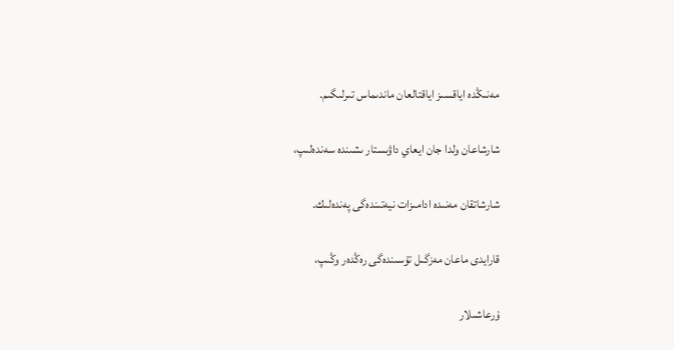مەنىڭدە اياقسىز اياقتالعان ماندىماس تىرلىگىم.

شارشاعان ولدا جان ايعاي داۋىستار ىشىندە سەندەلىپ،

شارشاتقان مەنىدە ادامىزات نيەتىندەگى پەندەلىك.

قارايدى ماعان مەزگىل تۇسىندەگى رەڭدەر وڭىپ،

ۇرعاشىلار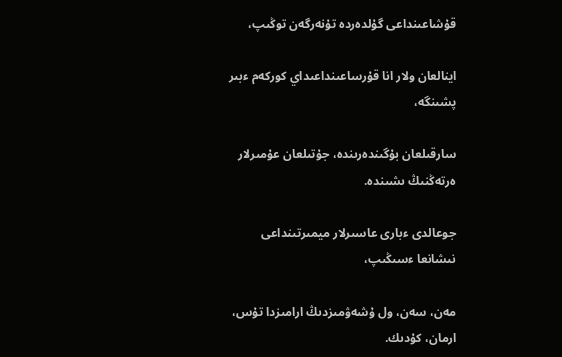قۇشاعىنداعى گۇلدەردە تۇنەرگەن توڭىپ،

اينالعان ولار انا قۇرساعىنداعىداي كوركەم ءبىر پشىنگە،

سارقىلعان بۇگىندەرىندە، جۇتىلعان عۇمىرلار ەرتەڭنىڭ ىشىندە.

جوعالدى ءبارى عاسىرلار ميمىرتىنداعى نىشانعا ءسىڭىپ،

مەن، سەن، ول ۇشەۋمىزدىڭ ارامىزدا تۇس، ارمان، كۇدىك.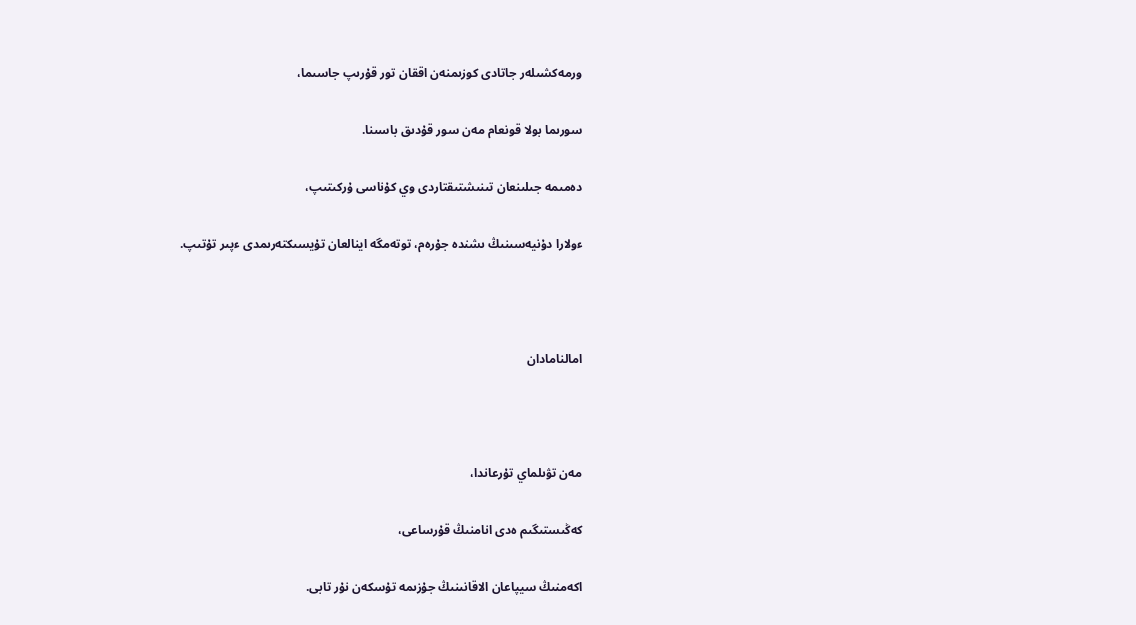ورمەكشىلەر جاتادى كوزىمنەن اققان تور قۇرىپ جاسىما،

سورىما بولا قونعام مەن سور قۇدىق باسىنا.

دەمىمە جىلىنعان تىنىشتىقتاردى وي كۇناسى ۇركىتىپ،

ءولارا دۇنيەسىنىڭ ىشندە جۇرەم، توتەمگە اينالعان تۇيسىكتەرىمدى ءپىر تۇتىپ.



امالنامادان



مەن تۋىلماي تۇرعاندا،

كەڭىستىگىم ەدى انامنىڭ قۇرساعى،

اكەمنىڭ سيپاعان الاقانىنىڭ جۇزىمە تۇسكەن نۇر تابى.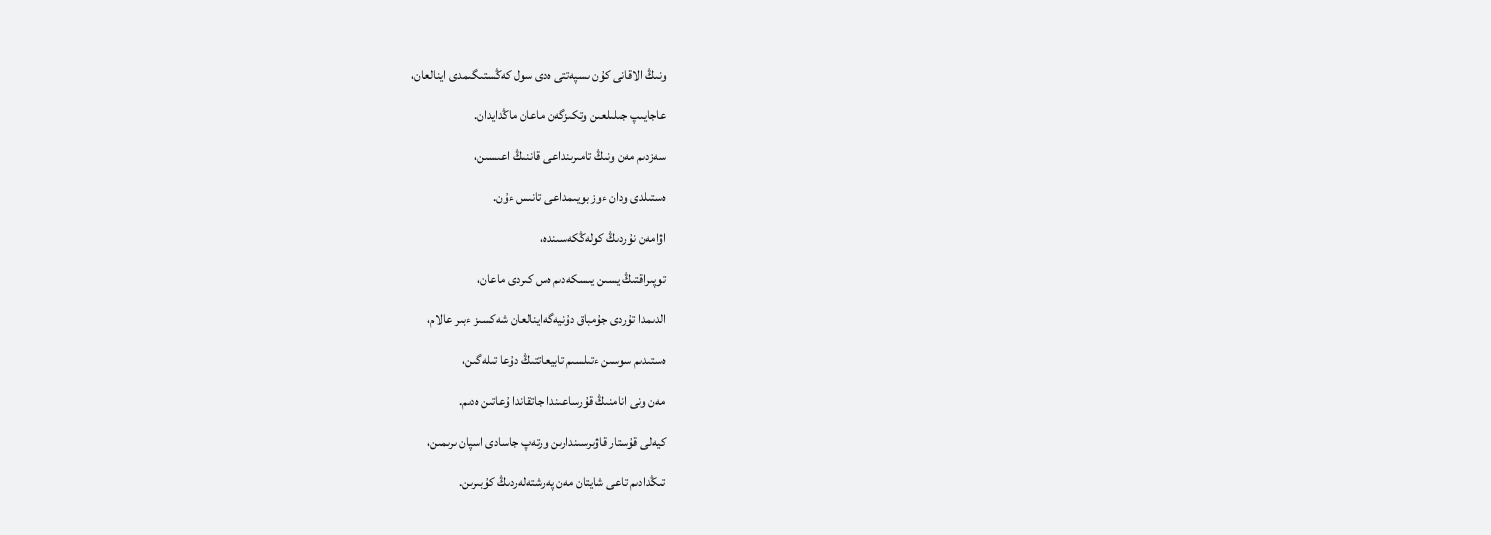ونىڭ الاقانى كۇن ىسپەتتى ەدى سول كەڭستىگىمدى اينالعان،

عاجايىپ جىلىلعىن وتكىزگەن ماعان ماڭدايدان.

سەزدىم مەن ونىڭ تامىرىنداعى قاننىڭ اعىسىن،

ەستىلدى ودان ءوز بويىمداعى تانىس ءۇن.

اۋامەن نۇردىڭ كولەڭكەسىندە،

توپىراقتىڭ يسىن يىسكەدىم ەس كىردى ماعان،

الدىمدا تۇردى جۇمباق دۇنيەگەاينالعان شەكسىز ءبىر عالام،

ەستىدىم سوسىن ءتىلسىم تابيعاتتىڭ دۇعا تىلەگىن،

مەن ونى انامنىڭ قۇرساعىندا جاتقاندا ۇعاتىن ەدىم.

كيەلى قۇستار قاۋىرسىندارىن ورتەپ جاسادى اسپان ىرىمىن،

تىڭدادىم تاعى شايتان مەن پەرشتەلەردىڭ كۇبىرىن.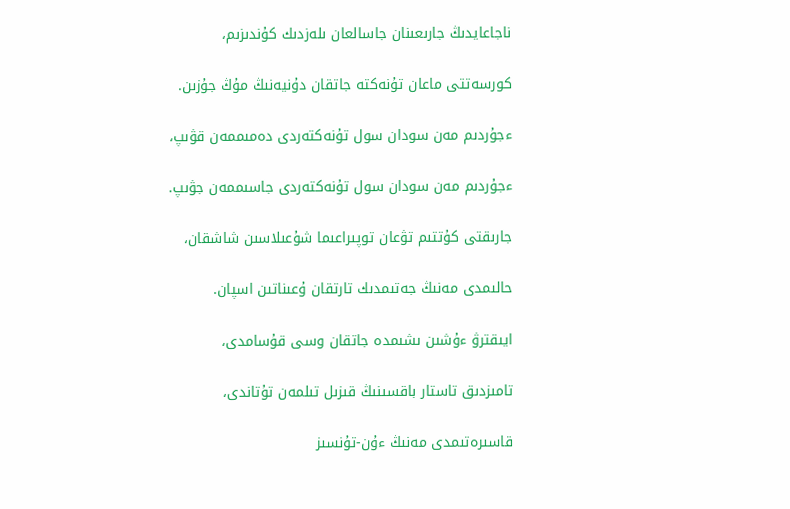ناجاعايدىڭ جارىعىنان جاسالعان ىلەزدىك كۇندىزىم،

كورسەتتى ماعان تۇنەكتە جاتقان دۇنيەنىڭ مۇڭ جۇزىن.

ءجۇردىم مەن سودان سول تۇنەكتەردى دەمىممەن قۋىپ،

ءجۇردىم مەن سودان سول تۇنەكتەردى جاسىممەن جۋىپ.

جارىقتى كۇتتىم تۋعان توپىراعىما شۇعىلاسىن شاشقان،

حالىمدى مەنىڭ جەتىمدىك تارتقان ۇعىناتىن اسپان.

ايىقترۋ ءۇشىن ىشىمدە جاتقان وسى قۇسامدى،

تامىزدىق تاستار باقسىنىڭ قىزىل تىلمەن تۇتاندى،

قاسىرەتىمدى مەنىڭ ءۇن-تۇنسىز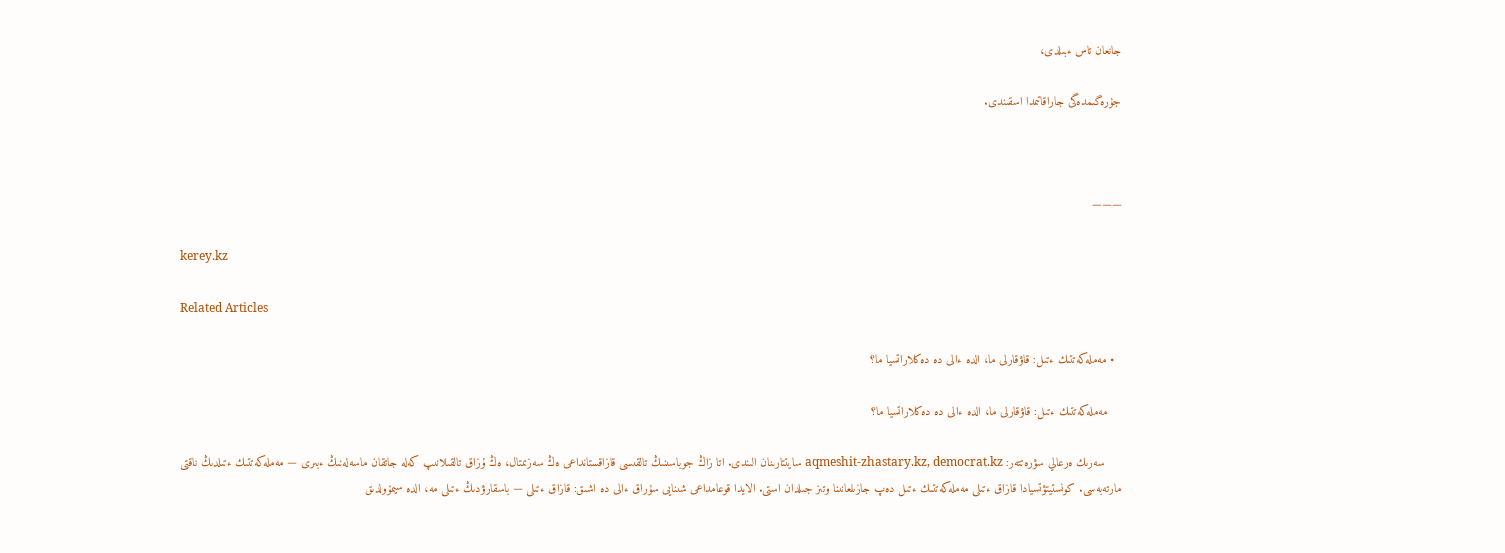جانعان تاس ءبىلدى،

جۇرەگىمدەگى جاراقاتىمدا اسقىندى.



———

kerey.kz

Related Articles

  • مەملەكەتتىك ءتىل: قاۋقارلى ما، الدە ءالى دە دەكلاراتسيا ما؟

    مەملەكەتتىك ءتىل: قاۋقارلى ما، الدە ءالى دە دەكلاراتسيا ما؟

     سەرىك ەرعالي سۋرەتتەر: aqmeshit-zhastary.kz, democrat.kz سايتتارىنان الىندى. اتا زاڭ جوباسىنىڭ تالقىسى قازاقستانداعى ەڭ سەزىمتال، ەڭ ۇزاق تالقىلانىپ كەلە جاتقان ماسەلەنىڭ ءبىرى — مەملەكەتتىك ءتىلدىڭ ناقتى مارتەبەسى. كونستيتۋتسيادا قازاق ءتىلى مەملەكەتتىك ءتىل دەپ جازىلعانىنا وتىز جىلدان استى. الايدا قوعامداعى شىنايى سۇراق ءالى دە اشىق: قازاق ءتىلى — باسقارۋدىڭ ءتىلى مە، الدە سيمۆولدىق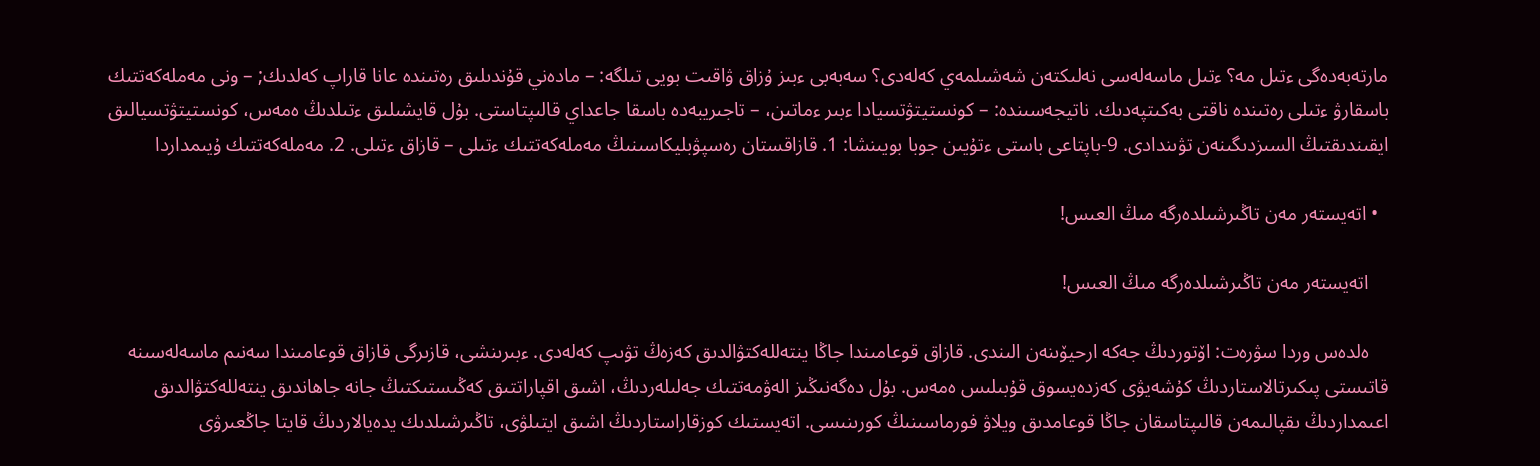مارتەبەدەگى ءتىل مە؟ ءتىل ماسەلەسى نەلىكتەن شەشىلمەي كەلەدى؟ سەبەبى ءبىز ۇزاق ۋاقىت بويى تىلگە: – مادەني قۇندىلىق رەتىندە عانا قاراپ كەلدىك; – ونى مەملەكەتتىك باسقارۋ ءتىلى رەتىندە ناقتى بەكىتپەدىك. ناتيجەسىندە: – كونستيتۋتسيادا ءبىر ءماتىن، – تاجىريبەدە باسقا جاعداي قالىپتاستى. بۇل قايشىلىق ءتىلدىڭ ەمەس، كونستيتۋتسيالىق ايقىندىقتىڭ السىزدىگىنەن تۋىندادى. 9-باپتاعى باستى ءتۇيىن جوبا بويىنشا: 1. قازاقستان رەسپۋبليكاسىنىڭ مەملەكەتتىك ءتىلى – قازاق ءتىلى. 2. مەملەكەتتىك ۇيىمداردا

  • اتەيستەر مەن تاڭىرشىلدەرگە مىڭ العىس!

    اتەيستەر مەن تاڭىرشىلدەرگە مىڭ العىس!

    ەلدەس وردا سۋرەت: اۆتوردىڭ جەكە ارحيۆىنەن الىندى. قازاق قوعامىندا جاڭا ينتەللەكتۋالدىق كەزەڭ تۋىپ كەلەدى. ءبىرىنشى، قازىرگى قازاق قوعامىندا سەنىم ماسەلەسىنە قاتىستى پىكىرتالاستاردىڭ كۇشەيۋى كەزدەيسوق قۇبىلىس ەمەس. بۇل دەگەنىڭىز الەۋمەتتىك جەلىلەردىڭ، اشىق اقپاراتتىق كەڭىستىكتىڭ جانە جاھاندىق ينتەللەكتۋالدىق اعىمداردىڭ ىقپالىمەن قالىپتاسقان جاڭا قوعامدىق ويلاۋ فورماسىنىڭ كورىنىسى. اتەيستىك كوزقاراستاردىڭ اشىق ايتىلۋى، تاڭىرشىلدىك يدەيالاردىڭ قايتا جاڭعىرۋى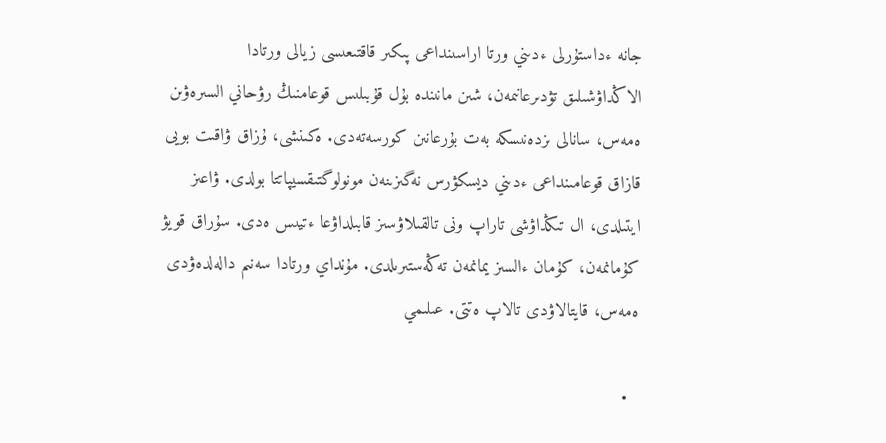جانە ءداستۇرلى ءدىني ورتا اراسىنداعى پىكىر قاقتىعىسى زيالى ورتادا الاڭداۋشىلىق تۋدىرعانىمەن، شىن مانىندە بۇل قۇبىلىس قوعامنىڭ رۋحاني السىرەۋىن ەمەس، سانالى ىزدەنىسكە بەت بۇرعانىن كورسەتەدى. ەكىنشى، ۇزاق ۋاقىت بويى قازاق قوعامىنداعى ءدىني ديسكۋرس نەگىزىنەن مونولوگتىقسيپاتتا بولدى. ۋاعىز ايتىلدى، ال تىڭداۋشى تاراپ ونى تالقىلاۋسىز قابىلداۋعا ءتيىس ەدى. سۇراق قويۋ كۇمانمەن، كۇمان ءالسىز يمانمەن تەڭەستىرىلدى. مۇنداي ورتادا سەنىم دالەلدەۋدى ەمەس، قايتالاۋدى تالاپ ەتتى. عىلىمي

  •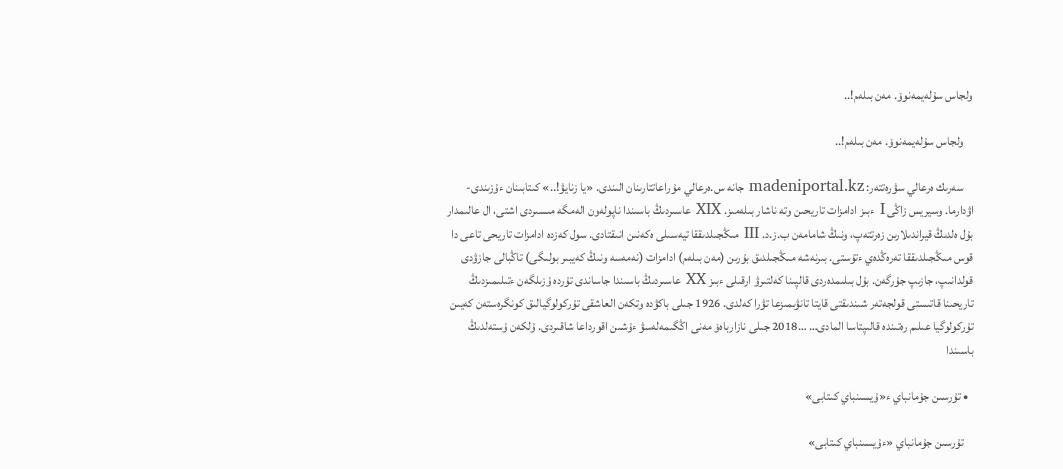ولجاس سۇلەيمەنوۆ. مەن بىلەم!..

    ولجاس سۇلەيمەنوۆ. مەن بىلەم!..

    سەرىك ەرعالي سۋرەتتەر: madeniportal.kz جانە س.ەرعالي مۇراعاتتارىنان الىندى. «يا زنايۋ!..» كىتابىنان ءۇزىندى-اۋدارما. وسيريس زاڭى I ءبىز ادامزات تاريحىن وتە ناشار بىلەمىز. XIX عاسىردىڭ باسىندا ناپولەون الەمگە مىسىردى اشتى، ال عالىمدار بۇل ەلدىڭ قيراندىلارىن زەرتتەپ، ونىڭ شامامەن ب.ز.د. III مىڭجىلدىققا تيەسىلى ەكەنىن انىقتادى. سول كەزدە ادامزات تاريحى تاعى دا قوس مىڭجىلدىققا تەرەڭدەي ءتۇستى. بىرنەشە مىڭجىلدىق بۇرىن (مەن بىلەم) ادامزات (نەمەسە ونىڭ كەيبىر بولىگى) تاڭبالى جازۋدى قولدانىپ، جازىپ جۇرگەن. بۇل بىلىمدەردى قالپىنا كەلتىرۋ ارقىلى ءبىز XX عاسىردىڭ باسىندا جاساندى تۇردە ۇزىلگەن ءتىلىمىزدىڭ تاريحىنا قاتىستى قولجەتەر شىندىقتى قايتا تانۋىمىزعا تۋرا كەلدى. 1926 جىلى باكۋدە وتكەن العاشقى تۇركولوگيالىق كونگرەستەن كەيىن تۇركولوگيا عىلىم رەتىندە قالىپتاسا المادى… …2018 جىلى نازارباەۆ مەنى اڭگىمەلەسۋ ءۇشىن اقورداعا شاقىردى. ۇلكەن ۇستەلدىڭ باسىندا

  • تۇرسىن جۇمانباي ء«ۇيسىنباي كىتابى»

    تۇرسىن جۇمانباي «ءۇيسىنباي كىتابى»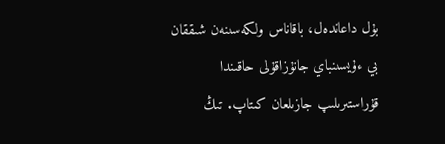بۇل داعاندەل، باقاناس ولكەسىنەن شىققان بي ءۇيسىنباي جانۇزاقۇلى حاقىندا قۇراستىرىلىپ جازىلعان كىتاپ. تىڭ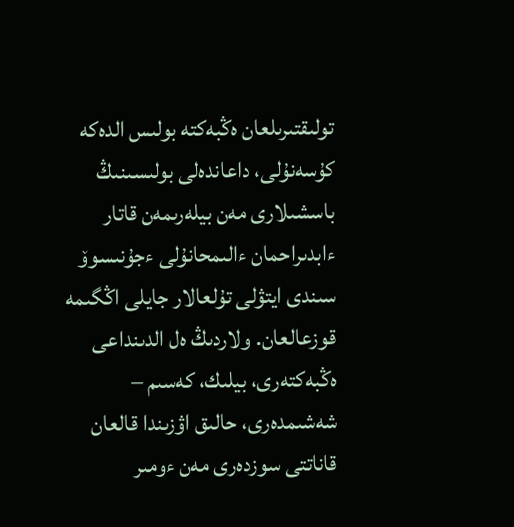تولىقتىرىلعان ەڭبەكتە بولىس الدەكە كۇسەنۇلى، داعاندەلى بولىسىنىڭ باسشىلارى مەن بيلەرىمەن قاتار ءابدىراحمان ءالىمحانۇلى ءجۇنىسوۆ سىندى ايتۋلى تۇلعالار جايلى اڭگىمە قوزعالعان. ولاردىڭ ەل الدىنداعى ەڭبەكتەرى، بيلىك، كەسىم – شەشىمدەرى، حالىق اۋزىندا قالعان قاناتتى سوزدەرى مەن ءومىر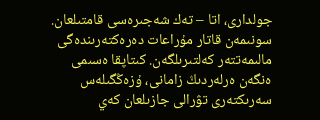جولدارى، اتا – تەك شەجىرەسى قامتىلعان. سونىمەن قاتار مۇراعات دەرەكتەرىندەگى مالىمەتتەر كەلتىرىلگەن. كىتاپقا ەسىمى ەنگەن ەرلەردىڭ زامانى، ۇزەڭگىلەس سەرىكتەرى تۋرالى جازىلعان كەي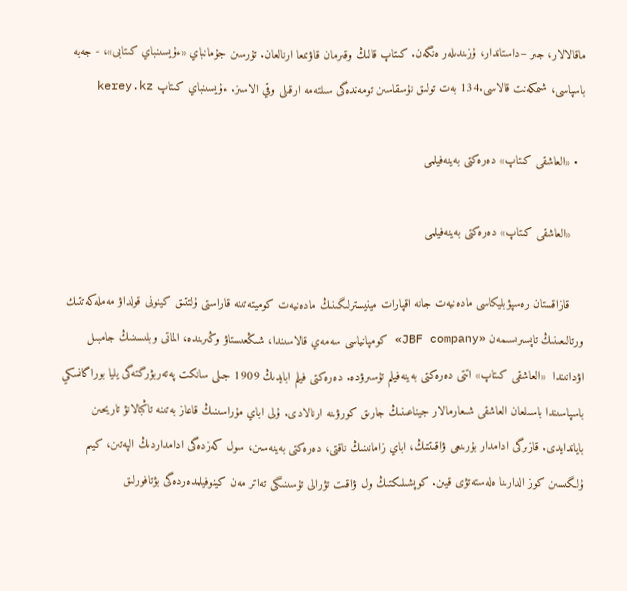ماقالالار، جىر –داستاندار، ۇزىندىلەر ەنگەن. كىتاپ قالىڭ وقىرمان قاۋىمعا ارنالعان. تۇرسىن جۇمانباي «ءۇيسىنباي كىتابى»، - جەبە باسپاسى، شىمكەنت قالاسى.134 بەت تولىق نۇسقاسىن تومەندەگى سىلتەمە ارقىلى وقي الاسىز. ءۇيسىنباي كىتاپ kerey.kz

  • «العاشقى كىتاپ» دەرەكتى بەينەفيلمى

    «العاشقى كىتاپ» دەرەكتى بەينەفيلمى

    قازاقستان رەسپۋبليكاسى مادەنيەت جانە اقپارات مينيسترلىگىنىڭ مادەنيەت كوميتەتىنە قاراستى ۇلتتىق كينونى قولداۋ مەملەكەتتىك ورتالىعىنىڭ تاپسىرىسىمەن «JBF company» كومپانياسى سەمەي قالاسىندا، شىڭعىستاۋ وڭىرىندە، الماتى وبلىسىنىڭ جامبىل اۋدانىندا  «العاشقى كىتاپ» اتتى دەرەكتى بەينەفيلم تۇسىرۋدە. دەرەكتى فيلم ابايدىڭ 1909 جىلى سانكت پەتەربۋرگتەگى يليا بوراگانسكي باسپاسىندا باسىلعان العاشقى شىعارمالار جيناعىنىڭ جارىق كورۋىنە ارنالادى. ۇلى اباي مۇراسىنىڭ قاعاز بەتىنە تاڭبالانۋ تاريحىن باياندايدى. قازىرگى ادامدار بۇرىنعى ۋاقىتتىڭ، اباي زامانىنىڭ ناقتى، دەرەكتى بەينەسىن، سول كەزدەگى ادامداردىڭ الپەتىن، كيىم ۇلگىسىن كوز الدارىنا ەلەستەتۋى قيىن. كوپشىلىكتىڭ ول ۋاقىت تۋرالى تۇسىنىگى تەاتر مەن كينوفيلمدەردەگى بۋتافورلىق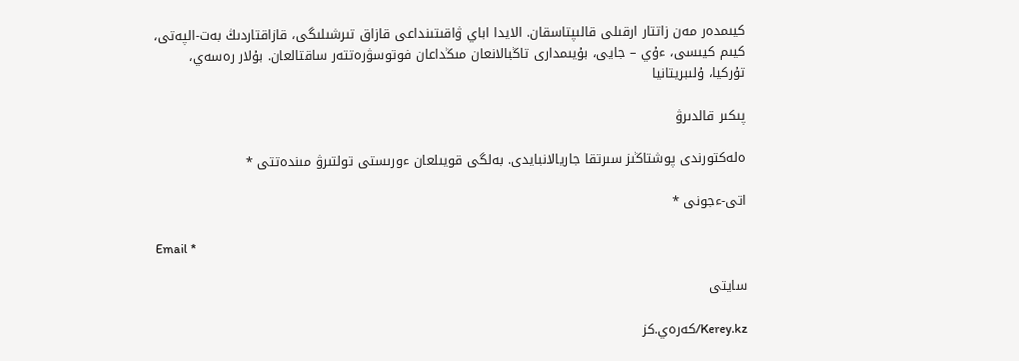كيىمدەر مەن زاتتار ارقىلى قالىپتاسقان. الايدا اباي ۋاقىتىنداعى قازاق تىرشىلىگى، قازاقتاردىڭ بەت-الپەتى، كيىم كيىسى، ءۇي – جايى، بۇيىمدارى تاڭبالانعان مىڭداعان فوتوسۋرەتتەر ساقتالعان. بۇلار رەسەي، تۇركيا، ۇلىبريتانيا

پىكىر قالدىرۋ

ەلەكتورندى پوشتاڭىز سىرتقا جاريالانبايدى. بەلگى قويىلعان ءورىستى تولتىرۋ مىندەتتى *

اتى-ءجونى *

Email *

سايتى

Kerey.kz/كەرەي.كز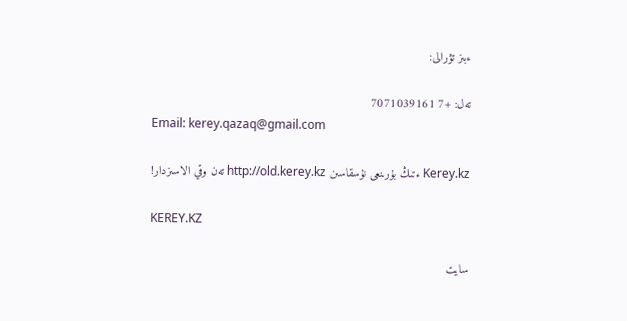ءبىز تۋرالى:

تەل: +7 7071039161
Email: kerey.qazaq@gmail.com

Kerey.kz ءتىڭ بۇرىنعى نۇسقاسىن http://old.kerey.kz تەن وقي الاسىزدار!

KEREY.KZ

سايت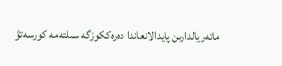ماتەريالدارىن پايدالانعاندا دەرەككوزگە سىلتەمە كورسەتۋ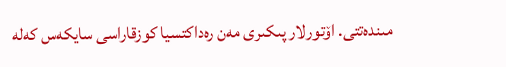مىندەتتى. اۆتورلار پىكىرى مەن رەداكتسيا كوزقاراسى سايكەس كەلە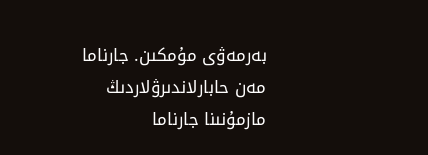بەرمەۋى مۇمكىن. جارناما مەن حابارلاندىرۋلاردىڭ مازمۇنىنا جارناما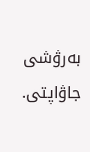بەرۋشى جاۋاپتى.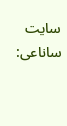سايت ساناعى: